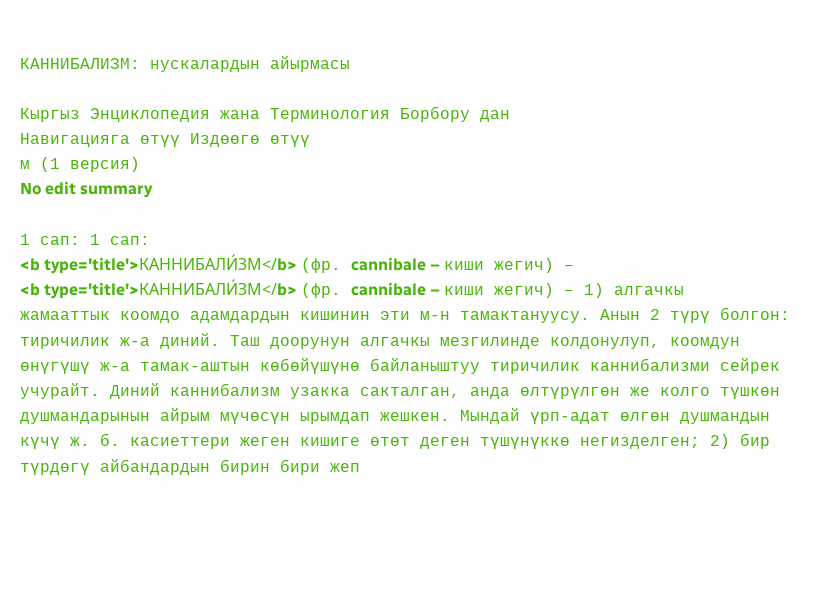КАННИБАЛИЗМ: нускалардын айырмасы

Кыргыз Энциклопедия жана Терминология Борбору дан
Навигацияга өтүү Издөөгө өтүү
м (1 версия)
No edit summary

1 сап: 1 сап:
<b type='title'>КАННИБАЛИ́ЗМ</b> (фр. cannibale – киши жегич) –
<b type='title'>КАННИБАЛИ́ЗМ</b> (фр. cannibale – киши жегич) – 1) алгачкы жамааттык коомдо адамдардын кишинин эти м-н тамактануусу. Анын 2 түрү болгон: тиричилик ж-а диний. Таш доорунун алгачкы мезгилинде колдонулуп, коомдун өнүгүшү ж-а тамак-аштын көбөйүшүнө байланыштуу тиричилик каннибализми сейрек учурайт. Диний каннибализм узакка сакталган, анда өлтүрүлгөн же колго түшкөн душмандарынын айрым мүчөсүн ырымдап жешкен. Мындай үрп-адат өлгөн душмандын күчү ж. б. касиеттери жеген кишиге өтөт деген түшүнүккө негизделген; 2) бир түрдөгү айбандардын бирин бири жеп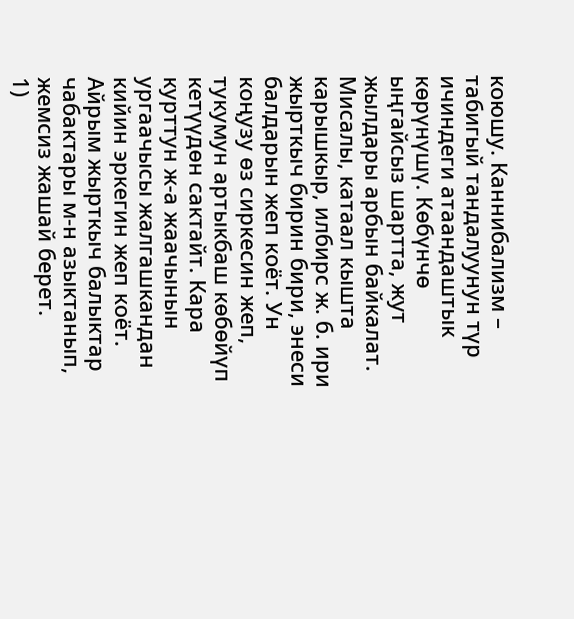коюшу. Каннибализм – табигый тандалуунун түр ичиндеги атаандаштык көрүнүшү. Көбүнчө ыңгайсыз шартта, жут жылдары арбын байкалат. Мисалы, катаал кышта карышкыр, илбирс ж. б. ири жырткыч бирин бири, энеси балдарын жеп коёт. Ун коңузу өз сиркесин жеп, тукумун артыкбаш көбөйүп кетүүдөн сактайт. Кара курттун ж-а жаачынын ургаачысы жалгашкандан кийин эркегин жеп коёт. Айрым жырткыч балыктар чабактары м-н азыктанып, жемсиз жашай берет.
1)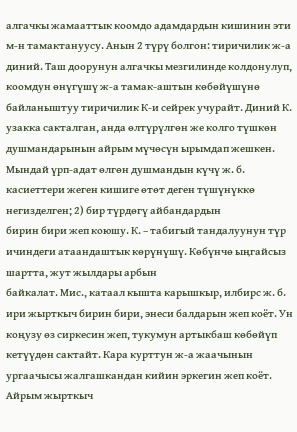алгачкы жамааттык коомдо адамдардын кишинин эти м-н тамактануусу. Анын 2 түрү болгон: тиричилик ж-а диний. Таш доорунун алгачкы мезгилинде колдонулуп, коомдун өнүгүшү ж-а тамак-аштын көбөйүшүнө байланыштуу тиричилик К-и сейрек учурайт. Диний К. узакка сакталган, анда өлтүрүлгөн же колго түшкөн душмандарынын айрым мүчөсүн ырымдап жешкен. Мындай үрп-адат өлгөн душмандын күчү ж. б. касиеттери жеген кишиге өтөт деген түшүнүккө негизделген; 2) бир түрдөгү айбандардын
бирин бири жеп коюшу. К. – табигый тандалуунун түр ичиндеги атаандаштык көрүнүшү. Көбүнчө ыңгайсыз шартта, жут жылдары арбын
байкалат. Мис., катаал кышта карышкыр, илбирс ж. б. ири жырткыч бирин бири, энеси балдарын жеп коёт. Ун коңузу өз сиркесин жеп, тукумун артыкбаш көбөйүп кетүүдөн сактайт. Кара курттун ж-а жаачынын ургаачысы жалгашкандан кийин эркегин жеп коёт. Айрым жырткыч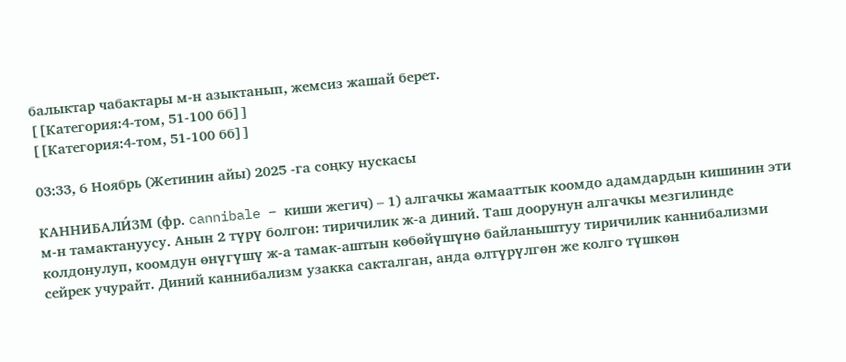балыктар чабактары м-н азыктанып, жемсиз жашай берет.
[[Категория:4-том, 51-100 бб]]
[[Категория:4-том, 51-100 бб]]

03:33, 6 Ноябрь (Жетинин айы) 2025 -га соңку нускасы

КАННИБАЛИ́ЗМ (фр. cannibale – киши жегич) – 1) алгачкы жамааттык коомдо адамдардын кишинин эти м-н тамактануусу. Анын 2 түрү болгон: тиричилик ж-а диний. Таш доорунун алгачкы мезгилинде колдонулуп, коомдун өнүгүшү ж-а тамак-аштын көбөйүшүнө байланыштуу тиричилик каннибализми сейрек учурайт. Диний каннибализм узакка сакталган, анда өлтүрүлгөн же колго түшкөн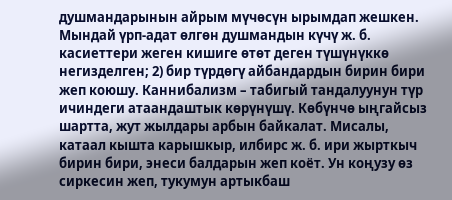душмандарынын айрым мүчөсүн ырымдап жешкен. Мындай үрп-адат өлгөн душмандын күчү ж. б. касиеттери жеген кишиге өтөт деген түшүнүккө негизделген; 2) бир түрдөгү айбандардын бирин бири жеп коюшу. Каннибализм – табигый тандалуунун түр ичиндеги атаандаштык көрүнүшү. Көбүнчө ыңгайсыз шартта, жут жылдары арбын байкалат. Мисалы, катаал кышта карышкыр, илбирс ж. б. ири жырткыч бирин бири, энеси балдарын жеп коёт. Ун коңузу өз сиркесин жеп, тукумун артыкбаш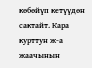көбөйүп кетүүдөн сактайт. Кара курттун ж-а жаачынын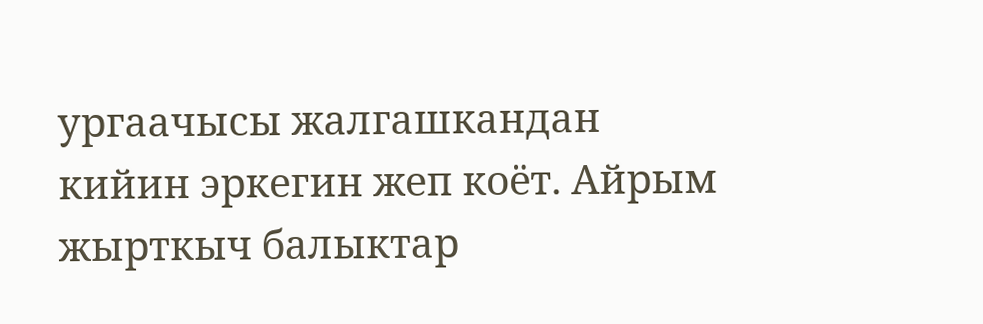ургаачысы жалгашкандан кийин эркегин жеп коёт. Айрым жырткыч балыктар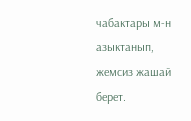чабактары м-н азыктанып, жемсиз жашай берет.